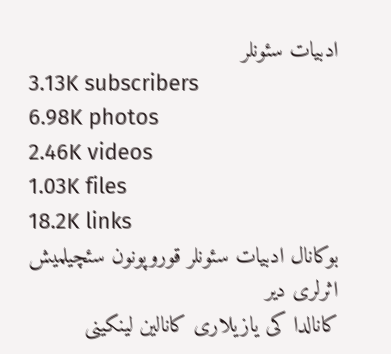ادبیات سئونلر
3.13K subscribers
6.98K photos
2.46K videos
1.03K files
18.2K links
بوکانال ادبیات سئونلر قوروپونون سئچیلمیش اثرلری دیر
کانالدا کی یازیلاری کانالین لینکینی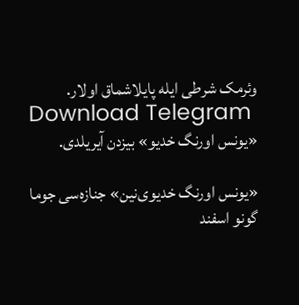وئرمک شرطی ایله پایلاشماق اولار.
Download Telegram
«یونس اورنگ خدیو» بیزدن آیریلدی.

«یونس اورنگ خدیوی‌نین» جنازه‌سی جوما گونو اسفند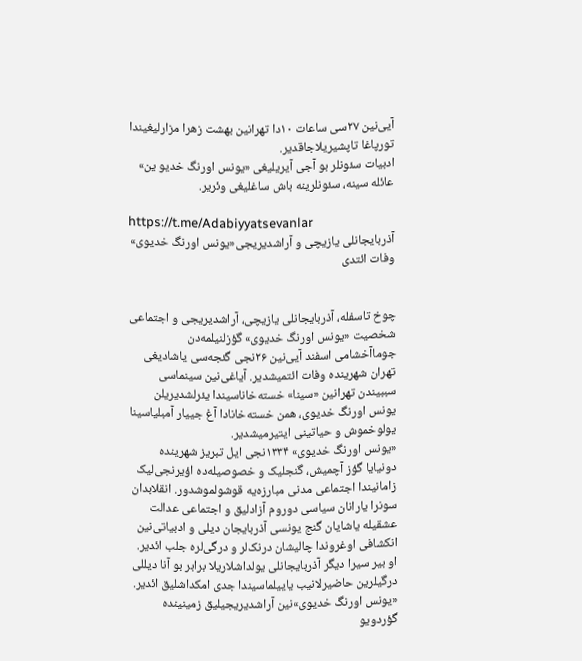آیی‌نین ۲۷سی ساعات ۱۰دا تهرانین بهشت زهرا مزارلیغیندا تورپاغا تاپشیریلاجاقدیر.
ادبیات سئونلر بو آجی آیریلیغی «یونس اورنگ خدیو ین» عائله سینه، سئونلرینه باش ساغلیغی وئریر.

https://t.me/Adabiyyatsevanlar
آذربایجانلی یازیچی و آراشدیریجی«یونس اورنگ خدیوی» وفات ائتدی


چوخ تاسفله، آذربایجانلی یازیچی، آراشدیریجی و اجتماعی شخصیت «یونس اورنگ خدیوی» گؤزلنیلمه‌دن جوماآخشامی اسفند آیی‌نین ۲۶نجی گئجه‌سی یاشادیغی تهران شهرینده وفات ائتمیشدیر. آیاغی‌نین سینماسی سببیندن تهرانین «سینا» خسته‌خاناسیندا یئرلشدیریلن یونس اورنگ خدیوی، همن خسته‌خانادا آغ جییار آمبلیاسینا یولوخموش و حیاتینی ایتیرمیشدیر.
«یونس اورنگ خدیوی» ۱۳۳۴نجی ایل تبریز شهرینده دونیایا گؤز آچمیش، گنجلیک و خصوصیله‌ده اؤیرنجی‌لیک زامانیندا اجتماعی مدنی مبارزه‌یه قوشولموشدور. انقلابدان سونرا یارانان سیاسی دوروم آزادلیق و اجتماعی عدالت عشقیله یاشایان گنج یونسی آذربایجان دیلی و ادبیاتی‌نین انکشافی اوغروندا چالیشان درنک‌لر و درگی‌لره جلب ائدیر. او بیر سیرا دیگر آذربایجانلی یولداشلاریلا برابر بو آنا دیللی درگیلرین حاضیرلانیب یاییلماسیندا جدی امکداشلیق ائدیر.
«یونس اورنگ خدیوی»نین آراشدیریجیلیق زمینینده گؤردویو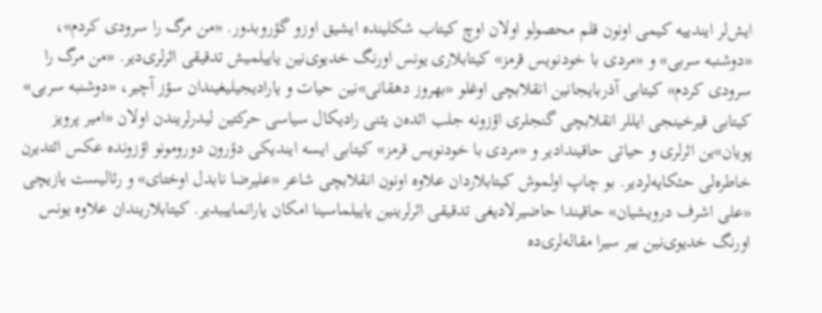ایش‌لر ایندییه کیمی اونون قلم محصولو اولان اوچ کیتاب شکلینده ایشیق اوزو گؤروبدور. «من مرگ را سرودی کردم»، «دوشنبه سربی» و «مردی با خودنویس قرمز» کیتابلاری یونس اورنگ خدیوی‌نین یاییلمیش تدقیقی اثرلری‌دیر. «من مرگ را سرودی کردم» کیتابی آذربایجانین انقلابچی اوغلو «بهروز دهقانی»نین حیات و یارادیجیلیغیندان سؤز آچیر، «دوشنبه سربی» کیتابی قیرخینجی ایللر انقلابچی گنجلری اؤزونه جلب ائده‌ن یئنی رادیکال سیاسی حرکتین لیدرلریندن اولان «امیر پرویز پویان»ین اثرلری و حیاتی حاقیندادیر و «مردی با خودنویس قرمز» کیتابی ایسه ایندیکی دؤرون دورومونو اؤزونده عکس ائتدیرن خاطره‌لی حئکایه‌لردیر. بو چاپ اولموش کیتابلاردان علاوه اونون انقلابچی شاعر «علیرضا نابدل اوختای» و رئالیست یازیچی «علی اشرف درویشیان» حاقیندا حاضیرلادیغی تدقیقی اثرلرینین یاییلماسینا امکان یارانماییبدیر. کیتابلاریندان علاوه یونس اورنگ خدیوی‌نین بیر سیرا مقاله‌لری‌ده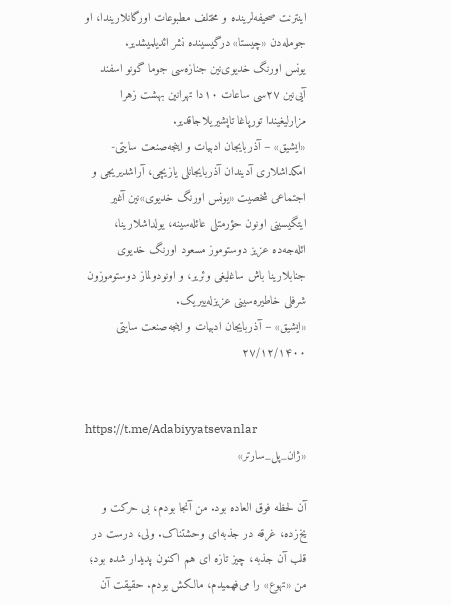اینترنت صحیفه‌لرینده و مختلف مطبوعات اورگانلاریندا، او جومله‌دن «چیستا» درگیسینده نشر ائدیلمیشدیر.
یونس اورنگ خدیوی‌نین جنازه‌سی جوما گونو اسفند آیی‌نین ۲۷سی ساعات ۱۰دا تهرانین بهشت زهرا مزارلیغیندا تورپاغا تاپشیریلاجاقدیر.
«ایشیق» – آذربایجان ادبیات و اینجه‌صنعت سایتی- امکداشلاری آدیندان آذربایجانلی یازیچی، آراشدیریجی و اجتماعی شخصیت «یونس اورنگ خدیوی»نین آغیر ایتگیسینی اونون حؤرمتلی عائله‌سینه، یولداشلارینا، ائله‌جه‌ده عزیز دوستوموز مسعود اورنگ خدیوی جنابلارینا باش ساغلیغی وئریر، و اونودولماز دوستوموزون شرفلی خاطیره‌سینی عزیزله‌ییریک.
«ایشیق» – آذربایجان ادبیات و اینجه‌صنعت سایتی
۲۷/۱۲/۱۴۰۰


https://t.me/Adabiyyatsevanlar
«ژان_پل_سارتر»

آن لحظه فوق العاده بود. من آنجا بودم، بی حرکت و یخ‌زده، غرقه در جذبه‌ای وحشتناک. ولی، درست در قلب آن جذبه، چیز تازه ای هم اکنون پدیدار شده بود؛ من «تهوع» را می‌فهمیدم، مالکش بودم. حقیقت آن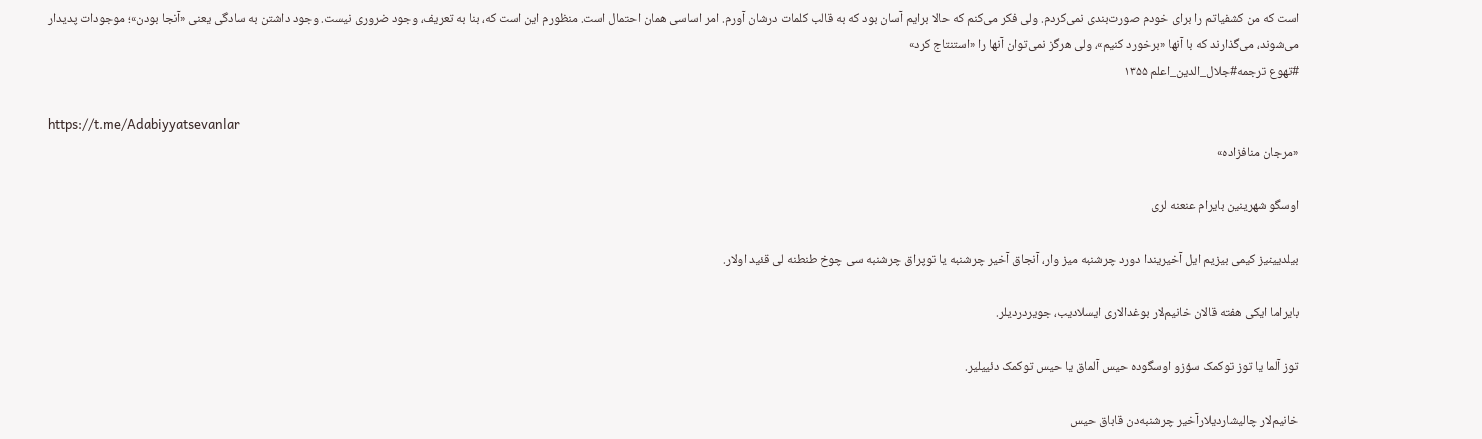است که من کشفیاتم را برای خودم صورت‌بندی نمی‌کردم. ولی فکر می‌کنم که حالا برایم آسان بود که به قالب کلمات درشان آورم. امر اساسی همان احتمال است. منظورم این است که، بنا به تعریف، وجود ضروری نیست. وجود داشتن به سادگی یعنی «آنجا بودن»؛ موجودات پدیدار می‌شوند، می‌گذارند که با آنها «برخورد کنیم»، ولی هرگز نمی‌توان آنها را «استنتاج کرد»
#تهوع ترجمه#جلال_الدین_اعلم ۱۳۵۵

https://t.me/Adabiyyatsevanlar
«مرجان منافزاده»

اوسگو شهرینین بایرام عنعنه لری

بیلدیینیز کیمی بیزیم ایل آخیریندا دورد چرشنبه میز وار، آنجاق آخیر چرشنبه یا توپراق چرشنبه سی چوخ طنطنه لی قئید اولار.

بایراما ایکی هفته قالان خانیم‌لار بوغدالاری ایسلادیب، جویردردیلر.

توز آلما یا توز توکمک سؤزو اوسگوده حیس آلماق یا حیس توکمک دئییلیر.

خانیم‌لار چالیشاردیلارآخیر چرشنبه‌‌دن قاباق حیس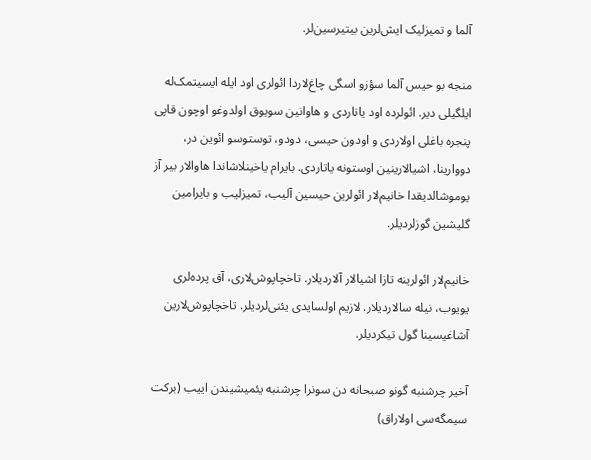آلما و تمیزلیک ایش‌لرین بیتیرسین‌لر.

منجه بو حیس آلما سؤزو اسگی چاغ‌لاردا ائولری اود ایله ایسیتمک‌له ایلگیلی دیر. ائولرده اود یاناردی و هاوانین سویوق اولدوغو اوچون قاپی پنجره باغلی اولاردی و اودون حیسی، دودو، توستوسو ائوین در، دووارینا، اشیالارینین اوستونه یاتاردی. بایرام یاخینلاشاندا هاوالار بیر آز یوموشالدیقدا خانیم‌لار ائولرین حیسین آلیب، تمیزلیب و بایرامین گلیشین گوزلردیلر.

خانیم‌لار ائولرینه تازا اشیالار آلاردیلار. تاخچاپوش‌لاری، آق پرده‌لری یویوب، نیله سالاردیلار. لازیم اولسایدی یئنی‌لردیلر. تاخچاپوش‌لارین آشاغیسینا گول تیکردیلر.

آخیر چرشنبه گونو صبحانه دن سونرا چرشنبه یئمیشیندن اییب (برکت سیمگه‌سی اولاراق)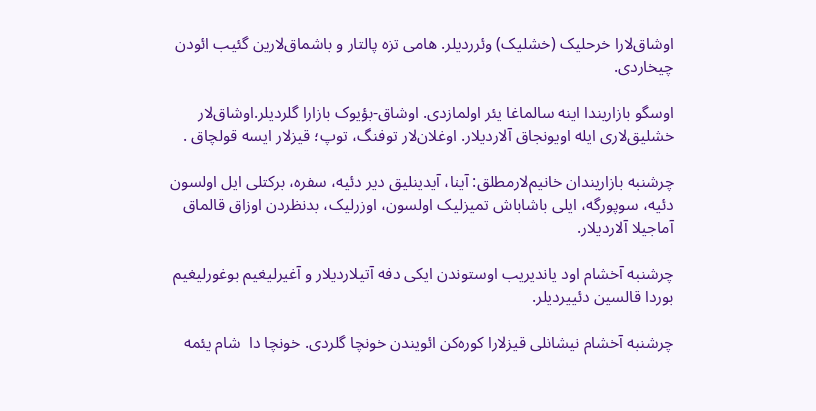اوشاق‌لارا خرحلیک (خشلیک) وئرردیلر. هامی تزه پالتار و باشماق‌لارین گئیب ائودن چیخاردی.

اوسگو بازاریندا اینه سالماغا یئر اولمازدی. اوشاق-بؤیوک بازارا گلردیلر.اوشاق‌لار خشلیق‌لاری ایله اویونجاق آلاردیلار. اوغلان‌لار توفنگ، توپ؛ قیزلار ایسه قولچاق .

چرشنبه بازاریندان خانیم‌لارمطلق: آینا، آیدینلیق دیر دئیه، سفره، برکتلی ایل اولسون دئیه، سوپورگه، ایلی باشاباش تمیزلیک اولسون، اوزرلیک، بدنظردن اوزاق قالماق آماجیلا آلاردیلار.

چرشنبه آخشام اود یاندیریب اوستوندن ایکی دفه آتیلاردیلار و آغیرلیغیم بوغورلیغیم بوردا قالسین دئییردیلر.

چرشنبه آخشام نیشانلی قیزلارا کوره‌کن ائویندن خونچا گلردی. خونچا دا  شام یئمه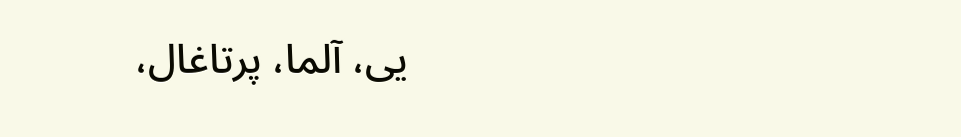یی، آلما، پرتاغال،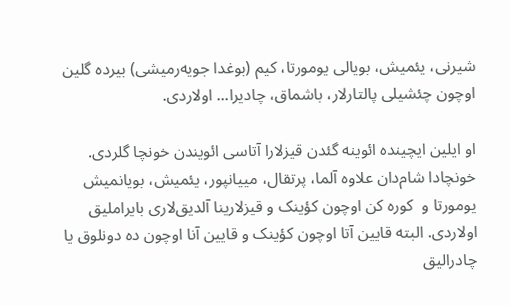شیرنی، یئمیش، بویالی یومورتا، کیم (بوغدا جویه‌رمیشی) بیرده گلین اوچون چئشیلی پالتارلار، باشماق، چادیرا... اولاردی.

او ایلین ایچینده ائوینه گئدن قیزلارا آتاسی ائویندن خونچا گلردی. خونچادا شام‌دان علاوه آلما، پرتقال، مییانپور، یئمیش، بویانمیش یومورتا و  کوره کن اوچون کؤینک و قیزلارینا آلدیق‌لاری بایراملیق اولاردی. البته قایین آتا اوچون کؤینک و قایین آنا اوچون ده دونلوق یا چادرالیق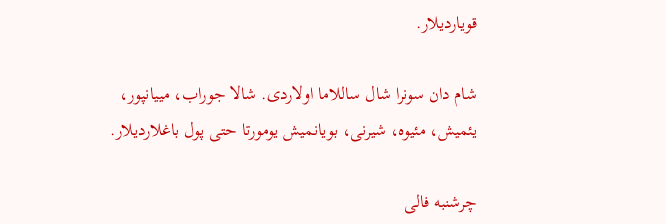قویاردیلار.

شام دان سونرا شال ساللاما اولاردی. شالا جوراب، مییانپور، یئمیش، مئیوه، شیرنی، بویانمیش یومورتا حتی پول باغلاردیلار.

چرشنبه فالی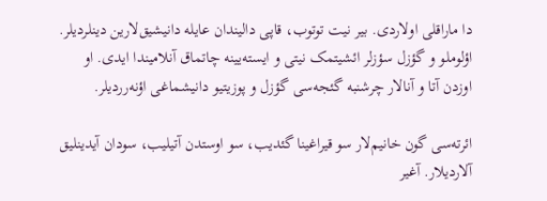دا ماراقلی اولاردی. بیر نیت توتوب، قاپی دالیندان عایله دانیشیق‌لارین دینلردیلر. اؤلوملو و گؤزل سؤزلر ائشیتمک نیتی و ایسته‌یینه چاتماق آنلامیندا ایدی. او اوزدن آتا و آنالار چرشنبه گئجه‌سی گؤزل و پوزیتیو دانیشماغی اؤنه‌رردیلر.

ائرته‌سی گون خانیم‌لار سو قیراغینا گئدیب، سو اوستدن آتیلیب، سودان آیدینلیق آلاردیلار. آغیر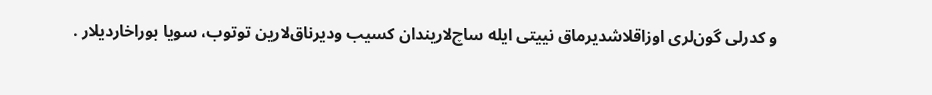و کدرلی گون‌لری اوزاقلاشدیرماق نییتی ایله ساچ‌لاریندان کسیب ودیرناق‌لارین توتوب، سویا بوراخاردیلار .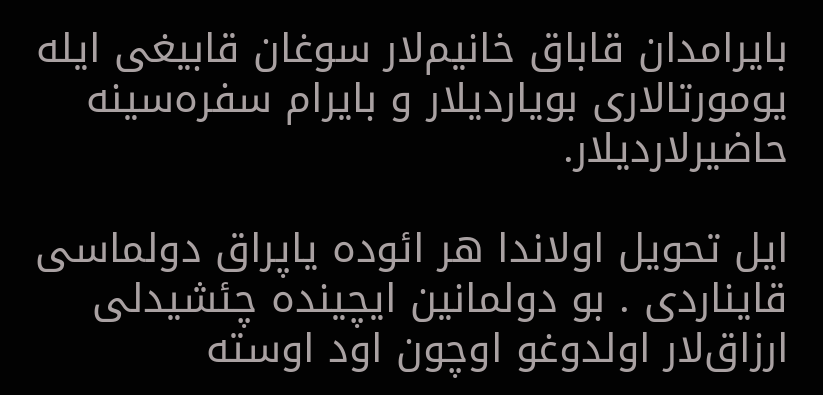بایرامدان قاباق خانیم‌لار سوغان قابیغی ایله یومورتالاری بویاردیلار و بایرام سفره‌سینه حاضیرلاردیلار.

ایل تحویل اولاندا هر ائوده یاپراق دولماسی قایناردی . بو دولمانین ایچینده چئشیدلی ارزاق‌لار اولدوغو اوچون اود اوسته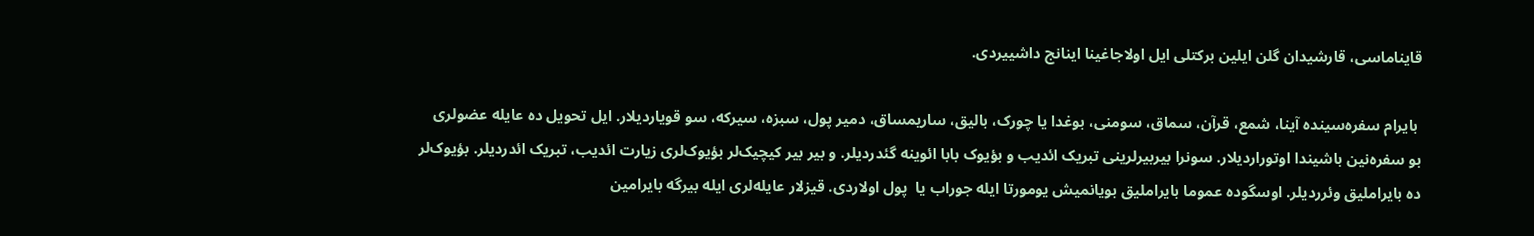قایناماسی، قارشیدان گلن ایلین برکتلی ایل اولاجاغینا اینانج داشییردی.

 بایرام سفره‌سینده آینا، شمع، قرآن، سماق، سومنی، بوغدا یا چورک، بالیق، ساریمساق، دمیر پول، سبزه، سیرکه، سو قویاردیلار. ایل تحویل ده عایله عضولری بو سفره‌نین باشیندا اوتوراردیلار. سونرا بیربیرلرینی تبریک ائدیب و بؤیوک بابا ائوینه گئدردیلر. و بیر بیر کیچیک‌لر بؤیوک‌لری زیارت ائدیب، تبریک ائدردیلر. بؤیوک‌لر ده بایراملیق وئرردیلر. اوسگوده عموما بایراملیق بویانمیش یومورتا ایله جوراب یا  پول اولاردی. قیزلار عایله‌لری ایله بیرگه بایرامین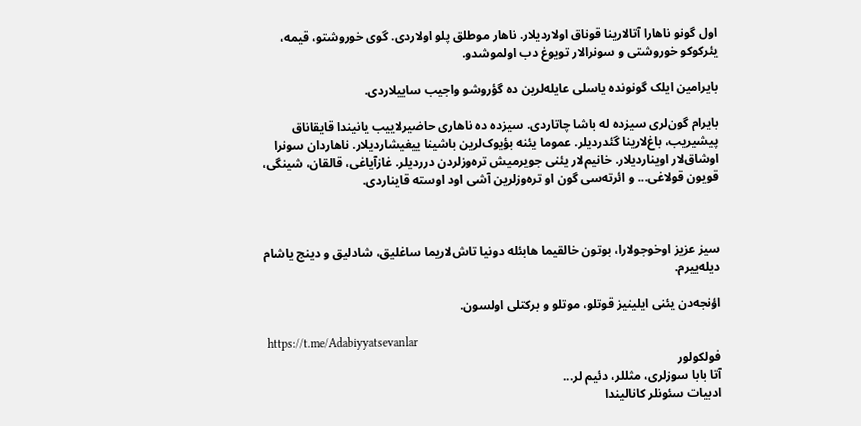اول گونو ناهارا آتالارینا قوناق اولاردیلار. ناهار موطلق پلو اولاردی. گوی خوروشتو، قیمه، یئرکوکو خوروشتی و سونرالار تویوغ دب اولموشدو.

بایرامین ایلک گونونده یاسلی عایله‌لرین ده گؤروشو واجیب ساییلاردی.

بایرام گون‌لری سیزده له باشا چاتاردی. سیزده ده ناهاری حاضیرلاییب یانیندا قایقاناق پیشیریب، باغ‌لارینا گئدردیلر. عموما یئنه بؤیوک‌لرین باشینا ییغیشاردیلار. ناهاردان سونرا اوشاق‌لار اویناردیلار. خانیم‌لار یئنی جویرمیش تره‌وزلردن درردیلر. غازآیاغی، قالقان، شینگی، قویون قولاغی... و ائرته‌سی گون او تره‌وزلرین آشی اود اوسته قایناردی.



سیز عزیز اوخوجولارا، بوتون خالقیما هابئله دونیا تاش‌لاریما ساغلیق، شادلیق و دینج یاشام دیله‌ییرم.

اؤنجه‌دن یئنی ایلینیز قوتلو، موتلو و برکتلی اولسون.

 https://t.me/Adabiyyatsevanlar
فولکولور
آتا بابا سوزلری، مثللر، دئیم لر...
ادبیات سئونلر کانالیندا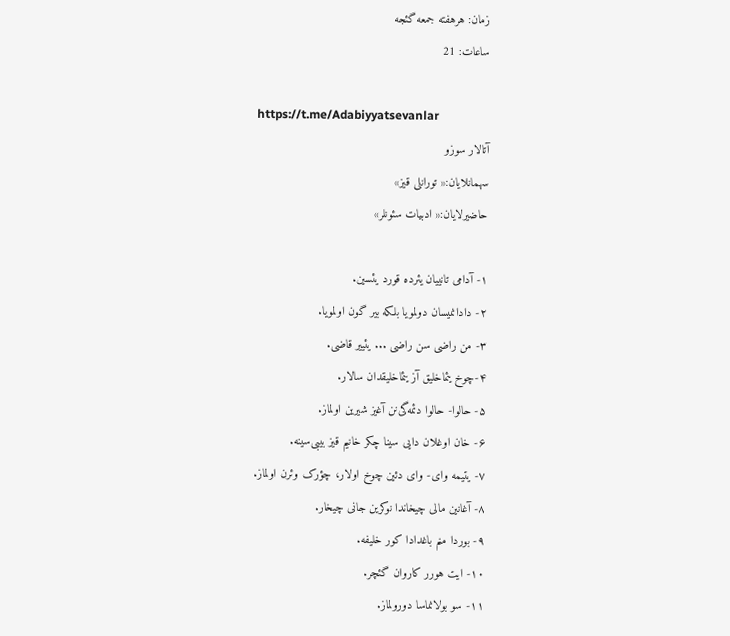زمان: هرهفته جمعه گئجه
ساعات: 21

https://t.me/Adabiyyatsevanlar
آتالار سوزو
سهمانلایان:« تورانلی قیز»
حاضیرلایان:« ادبیات سئونلر»

۱- آدامی تانییان یئرده قورد یئسین.
۲- دادانمیسان دولمویا بلکه بیر گون اولمویا.
۳- من راضی سن راضی ... یئییر قاضی.
۴-چوخ یئماخلیق آز یئماخلیقدان سالار.
۵- حالوا- حالوا دئمه‌گی‌نن آغیز شیرین اولماز.
۶- خان اوغلان دایی سینا چکر خانیم قیز بیبی‌سینه.
۷- یتیمه وای- وای دئین چوخ اولار، چؤرک وئرن اولماز.
۸- آغانین مالی چیخاندا نوکرین جانی چیخار.
۹- بوردا منم باغدادا کور خلیفه.
۱۰- ایت هورر کاروان گئچر.
۱۱- سو بولانماسا دورولماز.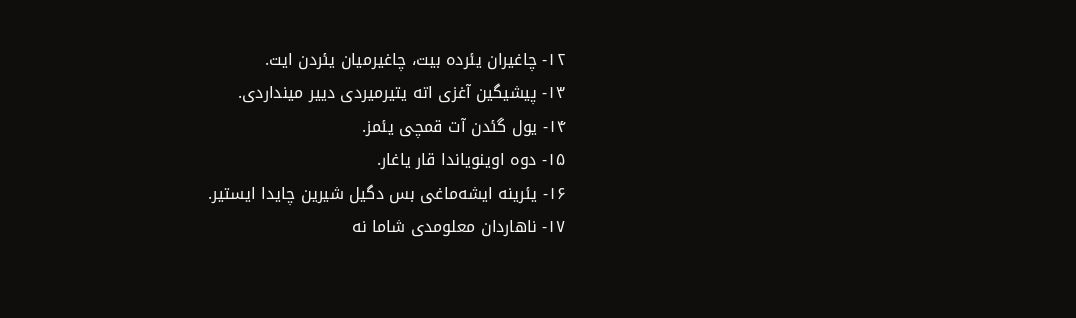۱۲- چاغیران یئرده بیت، چاغیرمیان یئردن ایت.
۱۳- پیشیگین آغزی اته یتیرمیردی دییر مینداردی.
۱۴- یول گئدن آت قمچی یئمز.
۱۵- دوه اوینویاندا قار یاغار.
۱۶- یئرینه ایشه‌ماغی بس دگیل شیرین چایدا ایستیر.
۱۷- ناهاردان معلومدی شاما نه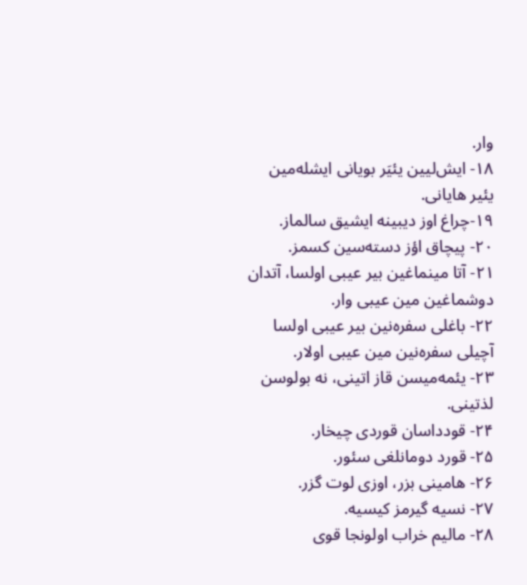وار.
۱۸- ایش‌لیین یئیَر بویانی ایشله‌مین یئیر هایانی.
۱۹-چراغ اوز دیبینه ایشیق سالماز.
۲۰- پیچاق اؤز دسته‌سین کسمز.
۲۱- آتا مینماغین بیر عیبی اولسا، آتدان دوشماغین مین عیبی وار.
۲۲- باغلی سفره‌نین بیر عیبی اولسا آچیلی سفره‌نین مین عیبی اولار.
۲۳- یئمه‌میسن قاز اتینی، نه بولوسن لذتینی.
۲۴- قود‌داسان قوردی چیخار.
۲۵- قورد دومانلغی سئور.
۲۶- هامینی بزر، اوزی لوت گزر.
۲۷- نسیه گیرمز کیسیه.
۲۸- مالیم خراب اولونجا قوی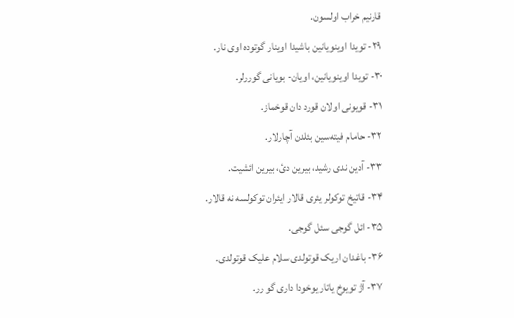قارنیم خراب اولسون.
۲۹- تویدا اوینویانین باشیدا اوینار گوتو‌ده اوی نار.
۳۰- تویدا اوینویانین، اویان- بویانی گوررلر.
۳۱- قویونی اولان قورد دان قوخماز.
۳۲- حامام فیته‌سین بئلدن آچارلار.
۳۳- آدین ندی رشید، بیرین دئ، بیرین ائشیت.
۳۴- قاتیخ توکولر یئری قالار ایئران توکولسه نه قالار.
۳۵- ائل گوجی سئل گوجی.
۳۶- باغدان اریک قوتولدی سلام علیک قوتولدی.
۳۷- آژ تویوخ یاتار یوخودا داری گو رر.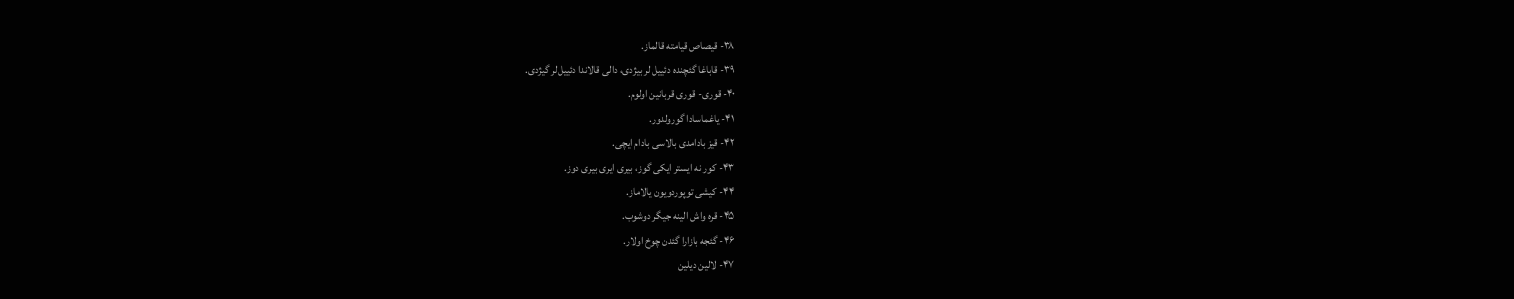۳۸- قیصاص قیامته قالماز.
۳۹- قاباغا گئچنده دئییل لر بیژدی، دالی قالاندا دئییل‌لر گیژدی.
۴۰- قوری- قوری قربانین اولوم.
۴۱- یاغماسادا گورولدور.
۴۲- قیز بادامدی بالاسی بادام ایچی.
۴۳- کور نه ایستر ایکی گوز، بیری ایری بیری دوز.
۴۴- کیشی توپوردویون یالاماز.
۴۵- قره واش الینه جیگر دوشوب.
۴۶- گئجه بازارا گئدن چوخ اولار.
۴۷- لالین دیلین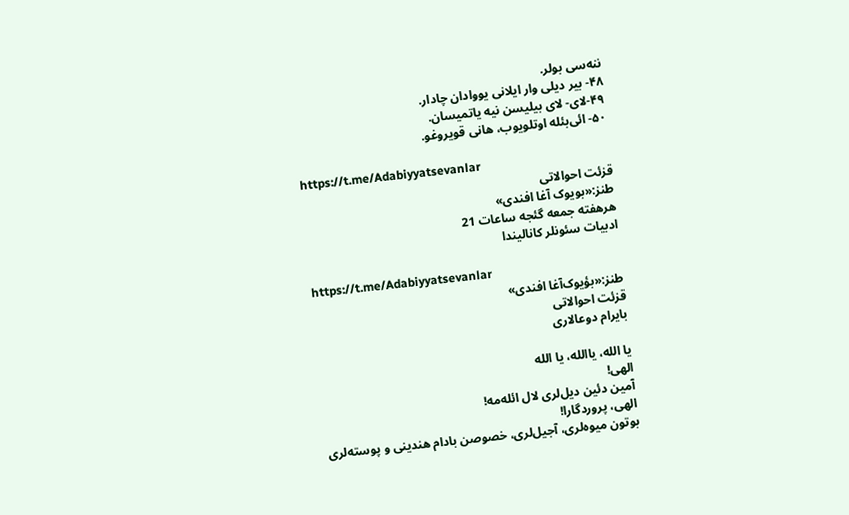ننه‌سی بولر.
۴۸- بیر دیلی وار ایلانی یووادان چادار.
۴۹-لای- لای بیلیسن نیه یاتمیسان.
۵۰- ائی‌بئله اوتلویوب، هانی قویروغو.

https://t.me/Adabiyyatsevanlar
قزئت احوالاتی
طنز:«بویوک آغا افندی»
هرهفته جمعه گئجه ساعات 21
ادبیات سئونلر کانالیندا

https://t.me/Adabiyyatsevanlar
طنز:«بؤیوک‌آغا افندی»
قزئت احوالاتی
بایرام دوعالاری

یا الله، یاالله، یا الله
الهی!
آمین دئین دیل‌لری لال ائله‌مه!
الهی، پروردگارا!
بوتون میوه‌لری، آجیل‌لری، خصوصن بادام هندینی و پوسته‌لری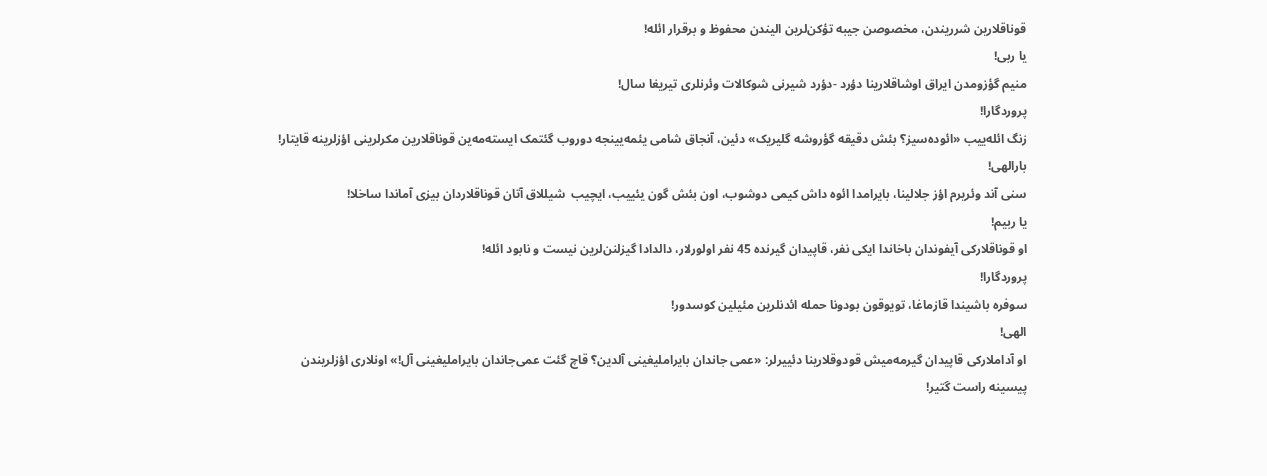قوناقلارین شرریندن، مخصوصن جیبه تؤکن‌لرین الیندن محفوظ و برقرار ائله!
یا ربی!
منیم گؤزومدن ایراق اوشاقلارینا دؤرد -دؤرد شیرنی شوکالات وئرنلری تیریغا سال!
پروردگارا!
زنگ ائله‌ییب «ائوده‌سیز؟ بئش دقیقه گؤروشه گلیریک» دئین، آنجاق شامی یئمه‌یینجه دوروب گئتمک ایسته‌مه‌ین قوناقلارین مکرلرینی اؤزلرینه قایتار!
بارالهی!
سنی آند وئریرم اؤز جلالینا، بایرامدا ائوه داش کیمی دوشوب، اون بئش گون یئییب، ایچیب  شیللاق آتان قوناقلاردان بیزی آماندا ساخلا!
یا ربیم!
او قوناقلارکی آیفوندان باخاندا ایکی نفر، قاپیدان گیرنده 45 نفر اولورلار، دالدادا گیزلنن‌لرین نیست و نابود ائله!
پروردگارا!
سوفره باشیندا قازماغا، تویوقون بودونا حمله ائدنلرین مئیلین کوسدور!
الهی!
او آداملارکی قاپیدان گیرمه‌میش قودوقلارینا دئییرلر: «عمی جاندان بایراملیغینی آلدین؟ قاچ گئت عمی‌جاندان بایراملیغینی آل!» اونلاری اؤزلریندن پیسینه راست گتیر!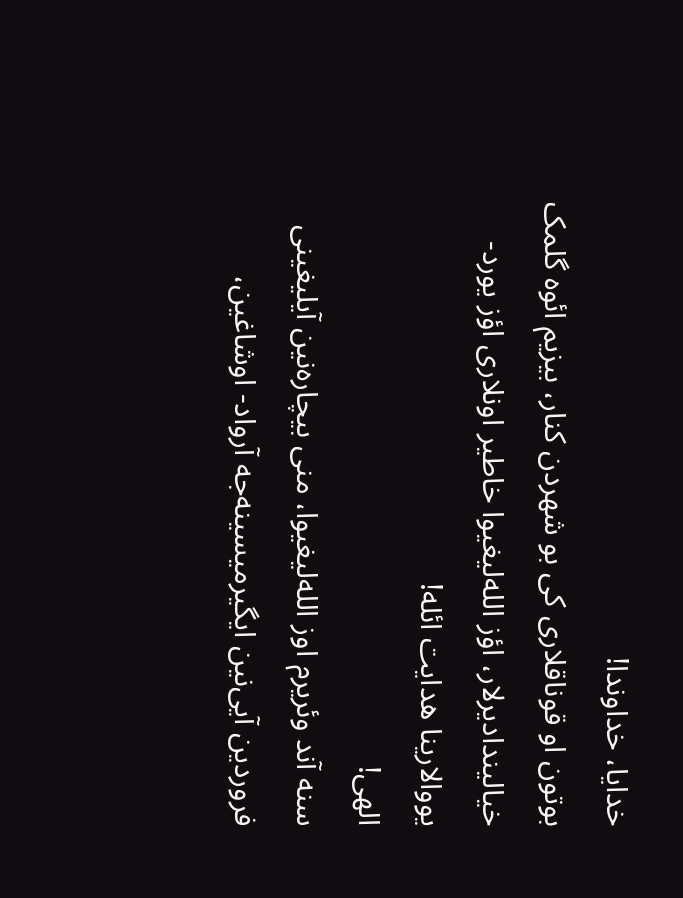خدایا، خداوندا!
بوتون او قوناقلاری کی بو شهردن کنار، بیزیم ائوه گلمک خیالیندادیرلار، اؤز الله‌لیغیوا خاطیر اونلاری اؤز یورد- یووالارینا هدایت ائله!
الهی!
سنه آند وئریرم اوز الله‌لیغیوا، منی بیچاره‌نین آیلیغینی فروردین آیی‌نین ایگیرمیسینه‌جه آرواد- اوشاغین،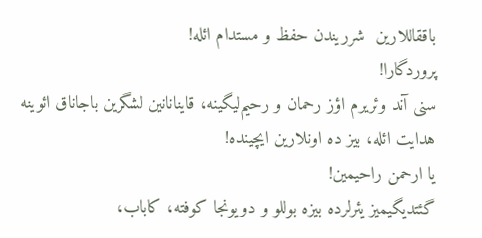باققاللارین  شرریندن حفظ و مستدام ائله!
پروردگارا!
سنی آند وئریرم اؤز رحمان و رحیم‌لیگینه، قاینانانین لشگرین باجاناق ائوینه هدایت ائله، بیز ده اونلارین ایچینده!
یا ارحمن راحیمین!
گئتدیگیمیز یئرلرده بیزه بوللو و دویونجا کوفته، کاباب،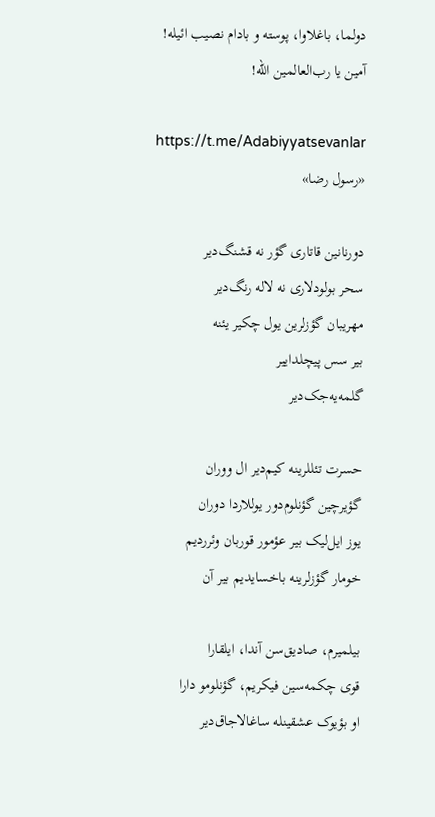دولما، باغلاوا، پوسته و بادام نصیب ائیله!
آمین یا رب‌العالمین الله!

https://t.me/Adabiyyatsevanlar
«رسول رضا»

دورنانین قاتاری گؤر نه قشنگ‌دیر
سحر بولودلاری نه لاله رنگ‌دیر
مهریبان گؤزلرین یول چکیر یئنه
بیر سس پیچلداییر
گلمه‌یه‌جک‌دیر

حسرت تئللرینه کیم‌دیر ال ووران
گؤیرچین گؤنلوم‌دور یوللاردا دوران
یوز ایل‌لیک بیر عؤمور قوربان وئرردیم
خومار گؤزلرینه باخسایدیم بیر آن

بیلمیرم، صادیق‌سن آندا، ایلقارا
قوی چکمه‌سین فیکریم، گؤنلومو دارا
او بؤیوک عشقینله ساغالاجاق‌دیر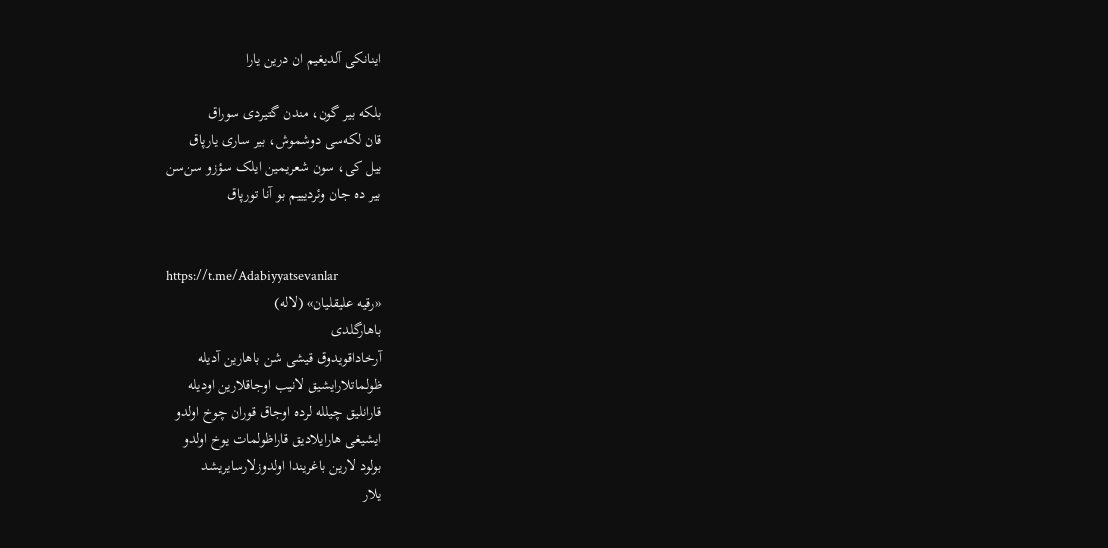اینانکی آلدیغیم ان درین یارا

بلکه بیر گون، مندن گتیردی سوراق
قان لکه‌سی دوشموش، بیر ساری یارپاق
بیل کی، سون شعریمین ایلک سؤزو سن‌سن
بیر ده جان وئردیییم بو آنا تورپاق


https://t.me/Adabiyyatsevanlar
«رقیه علیقلیان» (لاله)
باهارگلدی
آرخاداقویدوق قیشی شن باهارین آدیله
ظولماتلارایشیق لانیب اوجاقلارین اودیله
قارانلیق چیلله لرده اوجاق قوران چوخ اولدو
ایشیغی هارایلادیق قاراظولمات یوخ اولدو
بولود لارین باغریندا اولدوزلارسایریشد
یلار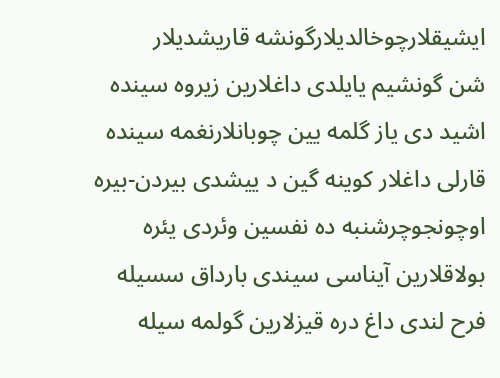ایشیقلارچوخالدیلارگونشه قاریشدیلار
شن گونشیم یایلدی داغلارین زیروه سینده
اشید دی یاز گلمه یین چوبانلارنغمه سینده
قارلی داغلار کوینه گین د ییشدی بیردن-بیره
اوچونجوچرشنبه ده نفسین وئردی یئره
بولاقلارین آیناسی سیندی بارداق سسیله
فرح لندی داغ دره قیزلارین گولمه سیله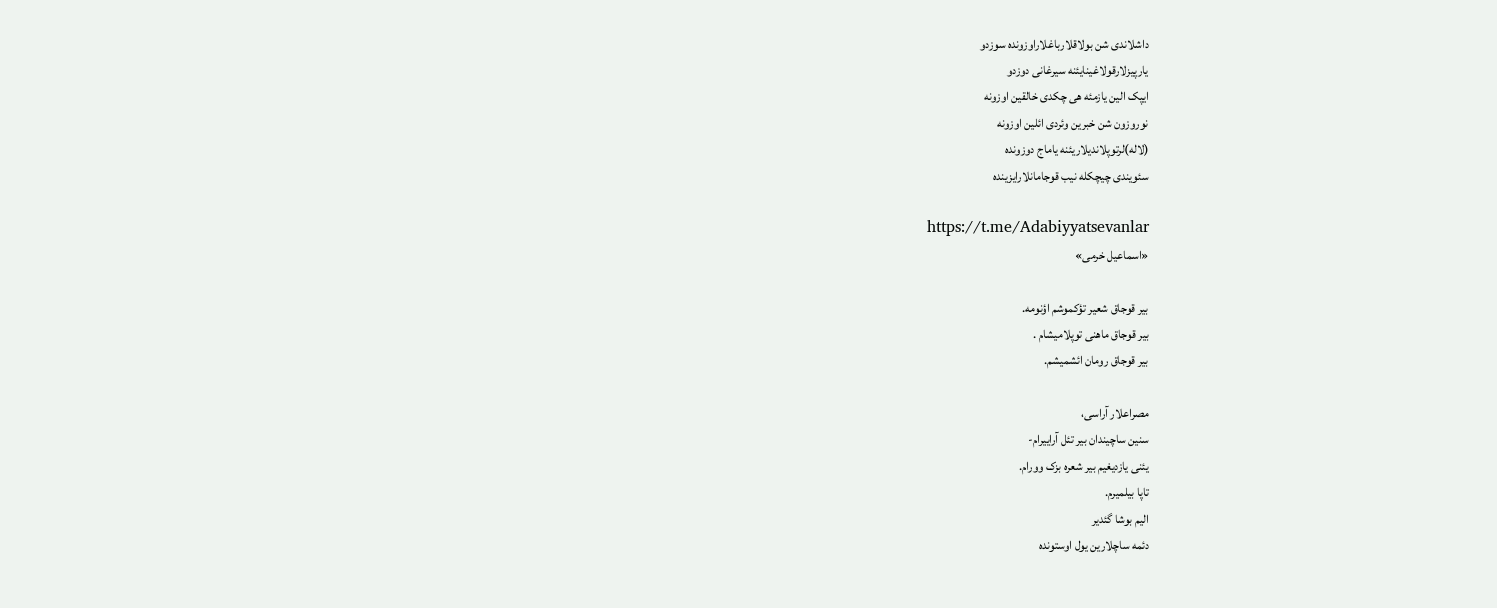داشلاندی شن بولاقلارباغلاراوزونده سوزدو
یارپیزلارقولاغینایئنه سیرغانی دوزدو
ایپک الین یازمئه هی چکدی خالقین اوزونه
نوروزون شن خبرین وئردی ائلین اوزونه
(لاله)لرتوپلاندیلاریئنه یاماج دوزونده
سئویندی چیچکله نیب قوجامانلارایزینده

https://t.me/Adabiyyatsevanlar
«اسماعیل خرمی»

بیر قوجاق شعیر تؤکموشم اؤنومه.
بیر قوجاق ماهنی توپلامیشام .
بیر قوجاق رومان ائشمیشم.

مصراعلار آراسی،
سنین ساچیندان بیر تئل آراییرام-
یئنی یازدیغیم بیر شعره بزک وورام.
تاپا بیلمیرم.
الیم بوشا گئدیر
دئمه ساچلارین یول اوستونده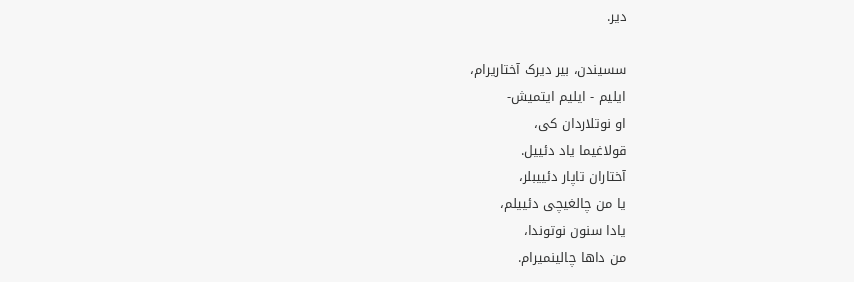دیر.

سسیندن، بیر دیرک آختاریرام،
ایلیم - ایلیم ایتمیش-
او نوتلاردان کی،
قولاغیما یاد دئییل.
آختاران تاپار دئییبلر،
یا من چالغیچی دئییلم،
یادا سنون نوتوندا،
من داها چالینمیرام.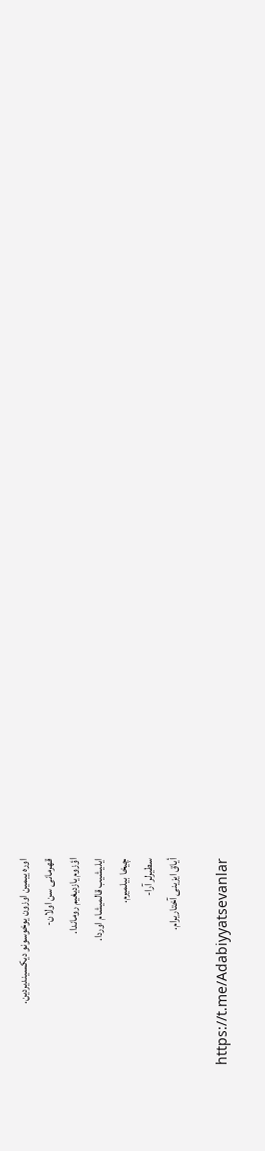اوره ییمین اوزون یوخوسونو دیکسیندیردین.
قهرمانی سن اولان-
اؤزوم یازدیغیم روماندا.
ایلیشیب قالمیشام اوردا.
چیخا بیلمیرم.
سطیرلر آرا-
أیاق ایزینی آختاریرام.

https://t.me/Adabiyyatsevanlar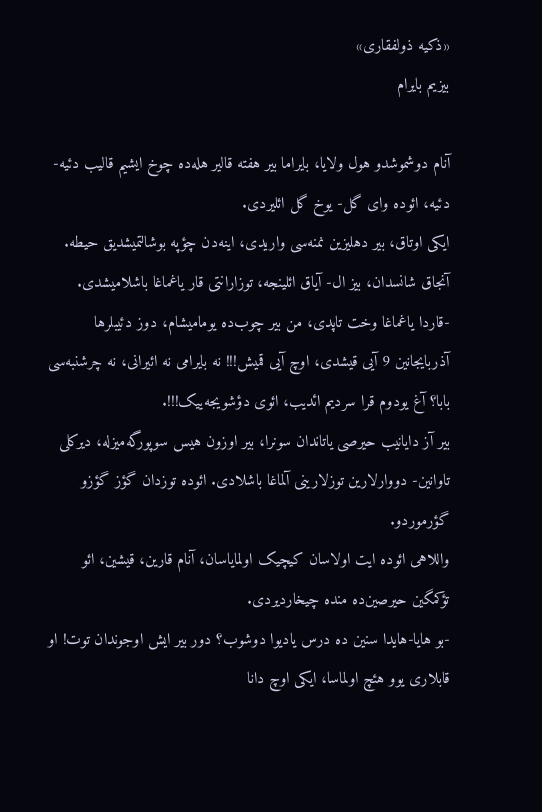«ذکیه ذولفقاری»
بیزیم بایرام

آنام دوشموشدو هول ولایا، بایراما بیر هفته قالیر هله‌ده چوخ ایشیم قالیب دئیه-دئیه، ائوده وای گل- یوخ گل ائلیردی.
ایکی اوتاق، بیر دهلیزین نمنه‌سی واریدی، اینه‌دن چؤپه بوشالتمیشدیق حیطه. آنجاق شانسدان، بیز ال- آیاق ائلینجه‌، توزارانتی قار یاغماغا باشلامیشدی.
-قاردا یاغماغا وخت تاپدی، من بیر چوب‌ده یومامیشام، دوز دئیبلرها آذربایجانین 9 آیی قیشدی، اوچ آیی قمیش!!! نه بایرامی نه ائیرانی، نه چرشنبه‌سی بابا؟ آغ یودوم قرا سردیم ائدیب، ائوی دؤشویجه‌ییک!!!.
بیر آز دایانیب حیرصی یاتاندان سونرا، بیر اوزون هیس سوپورگه‌میزله، دیرکلی تاوانین- دووارلارین توزلارینی آلماغا باشلادی. ائوده توزدان گؤز گؤزو گؤرموردو.
واللاهی ائوده ایت اولاسان کیچیک اولمایاسان، آنام قارین، قیشین، ائو تؤکمگین حیرصین‌ده منده چیخاردیردی.
-بو هایا-هایدا سنین ده درس یادیوا دوشوب؟ دور بیر ایش اوجوندان توت! او قابلاری یوو هئچ اولماسا، ایکی اوچ دانا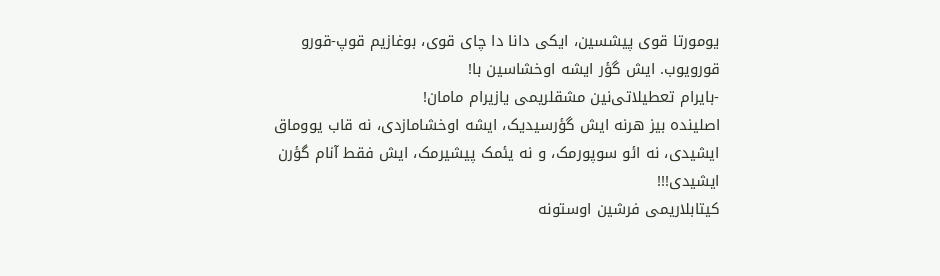یومورتا قوی پیشسین، ایکی دانا دا چای قوی، بوغازیم قوپ-قورو قورویوب. ایش گؤر ایشه اوخشاسین با!
-بایرام تعطیلاتی‌نین مشقلریمی یازیرام مامان!
اصلینده بیز هرنه ایش گؤرسیدیک، ایشه اوخشامازدی، نه قاب یووماق ایشیدی، نه ائو سوپورمک، و نه یئمک پیشیرمک، ایش فقط آنام گؤرن ایشیدی!!!
کیتابلاریمی فرشین اوستونه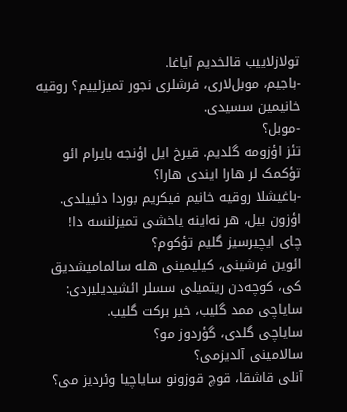تولازلاییب قالخدیم آیاغا.
-باجیم، موبل‌لاری، فرشلری نجور تمیزلییم؟ روقیه خانیمین سسیدی.
-موبل؟
تئز اؤزومه گلدیم. قیرخ ایل اؤنجه بایرام ائو تؤکمک لر هارا ایندی هارا؟
-باغیشلا روقیه خانیم فیکریم بوردا دئییلدی. اؤزون بیل، هر نه‌اینه یاخشی تمیزلنسه دا!
چای ایچیرسیز گلیم تؤکوم؟
ائوین فرشینی، کیلیمینی هله سالمامیشدیق کی، کوچه‌دن ریتمیلی سسلر ائشیدیلیردی:
سایاچی ممد گلیب، خیر برکت گلیب.
سایاچی گلدی، گؤردوز مو؟
سالامینی آلدیزمی؟
آنلی قاشقا، قوچ قوزونو سایاچیا وئردیز می؟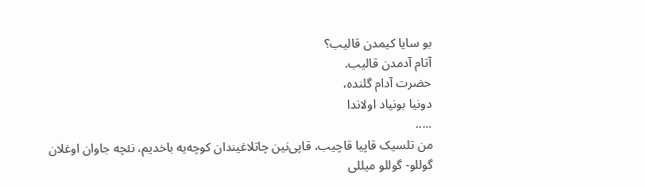بو سایا کیمدن قالیب؟
آتام آدمدن قالیب.
حضرت آدام گلنده،
دونیا بونیاد اولاندا
.....
من تلسیک قاپیا قاچیب، قاپی‌نین چاتلاغیندان کوچه‌یه باخدیم، نئچه جاوان اوغلان گوللو- گوللو میللی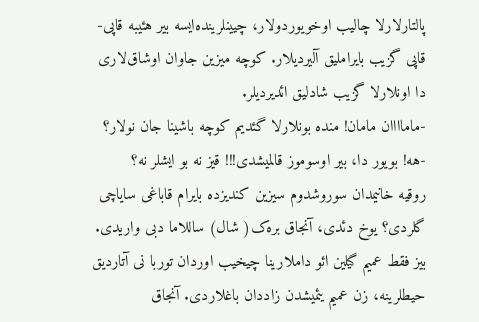پالتارلارلا چالیب اوخویوردولار، چیینلرینده‌ایسه بیر هئیبه قاپی- قاپی گزیب بایراملیق آلیردیلار. کوچه میزین جاوان اوشاق‌لاری دا اونلارلا گزیب شادلیق ائدیردیلر.
-ماماااان مامان! منده بونلارلا گئدیم کوچه باشینا جان نولار؟
-هه! بویور دا، بیر اوسوموز قالمیشدی!!! قیز نه بو ایشلر نه؟
روقیه خانیمدان سوروشدوم سیزین کندیزده بایرام قاباغی سایاچی گلردی؟ یوخ دئدی، آنجاق بره‌ک( شال) ساللاما دبی واریدی. بیز فقط عمیم گیلین ائو داملارینا چیخیب اوردان توربا نی آتاردیق حیطلرینه، زن عمیم یئمیشدن زاددان باغلاردی. آنجاق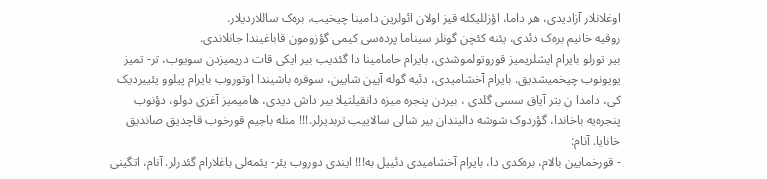اوغلانلار آزادیدی، هر داما، اؤزللیکله قیز اولان ائولرین دامینا چیخیب، بره‌ک ساللاردیلار.
روقیه خانیم بره‌ک دئدی، یئنه کئچن گونلر سیناما پرده‌سی کیمی گؤزومون قاباغیندا جانلاندی.
بیر تورلو بایرام ایشلریمیز قوروتولموشدی، بایرام حامامینا دا گئدیب بیر ایکی قات دریمیزدن سویوب، تر- تمیز یویونوب چیخمیشدیق. بایرام آخشامیدی، دئیه گوله آیین شایین، سوفره باشیندا اوتوروب بایرام پیلوو یئییردیک کی، دامدا ن بتر آیاق سسی گلدی ، بیردن پنجره میزه دانقیلتیلا بیر داش دیدی، هامیمیز آغزی دولو، دؤنوب پنجره‌یه باخاندا، گؤردوک شوشه دالیندان بیر شالی سالاییب تربدیرلر.!!! منله باجیم قورخوب قاچدیق صاندیق خانایا. آنام:
- قورخمایین بالام، بره‌کدی دا، بایرام آخشامیدی دئییل به!!! ایندی دوروب یئر- یئمه‌لی باغلارام گئدرلر. آنام، اتگینی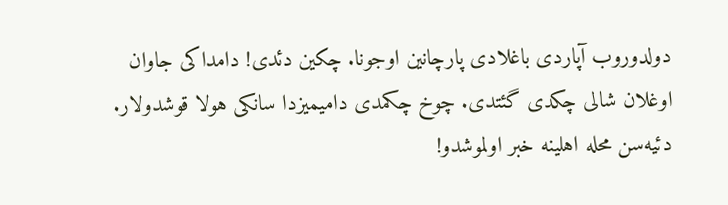دولدوروب آپاردی باغلادی پارچانین اوجونا. چکین دئدی! دامداکی جاوان اوغلان شالی چکدی گئتدی. چوخ چکمدی دامیمیزدا سانکی هولا قوشدولار. دئیه‌سن محله اهلینه خبر اولموشدو!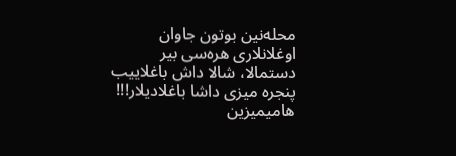محله‌نین بوتون جاوان اوغلانلاری هره‌سی بیر دستمالا، شالا داش باغلاییب پنجره میزی داشا باغلادیلار!!!
هامیمیزین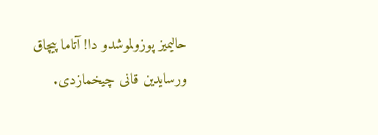حالیمیز پوزولموشدو دا! آتاما پیچاق ورسایدین قانی چیخمازدی.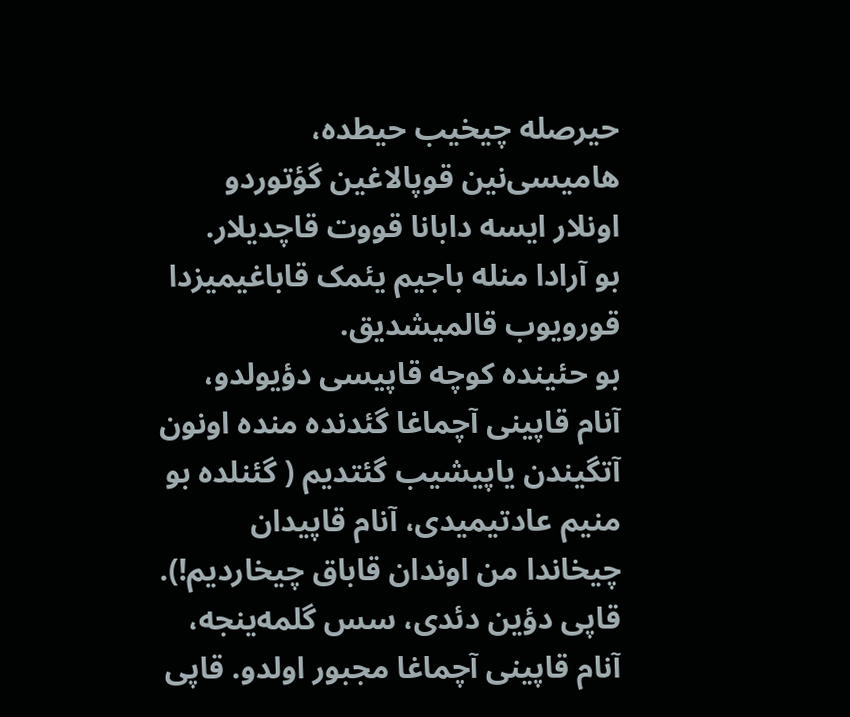حیرصله چیخیب حیطده، هامیسی‌نین قوپالاغین گؤتوردو اونلار ایسه دابانا قووت قاچدیلار.
بو آرادا منله باجیم یئمک قاباغیمیزدا قورویوب قالمیشدیق.
بو حئینده کوچه قاپیسی دؤیولدو، آنام قاپینی آچماغا گئدنده منده اونون آتگیندن یاپیشیب گئتدیم ( گئنلده بو منیم عادتیمیدی، آنام قاپیدان چیخاندا من اوندان قاباق چیخاردیم!). قاپی دؤین دئدی، سس گلمه‌ینجه، آنام قاپینی آچماغا مجبور اولدو. قاپی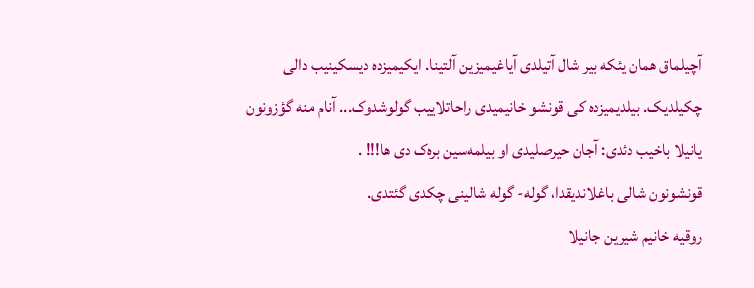آچیلماق همان یئکه بیر شال آتیلدی آیاغیمیزین آلتینا. ایکیمیزده دیسکینیب دالی چکیلدیک. بیلدیمیزده کی قونشو خانیمیدی راحاتلاییب گولوشدوک... آنام منه گؤزونون یانیلا باخیب دئدی: آجان حیرصلیدی او بیلمه‌سین بره‌ک دی ها!!! .
قونشونون شالی باغلاندیقدا، گوله- گوله شالینی چکدی گئتدی.
روقیه خانیم شیرین جانیلا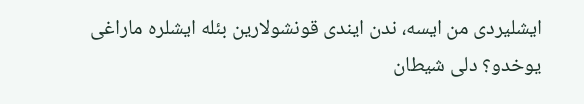ایشلیردی من ایسه، ندن ایندی قونشولارین بئله ایشلره ماراغی یوخدو؟ دلی شیطان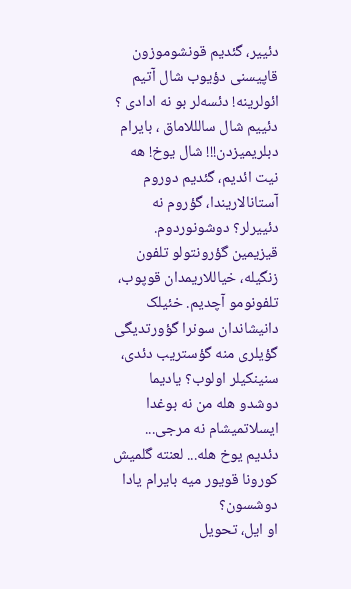دئییر، گئدیم قونشوموزون قاپیسنی دؤیوب شال آتیم ائولرینه! دئسه‌لر بو نه ادادی ؟ دئییم شال سالللاماق ، بایرام دبلریمیزدن!!! شال یوخ! هه نیت ائدیم، گئدیم دوروم آستانالاریندا، گؤروم نه دئییرلر؟ دوشونوردوم.
قیزیمین گؤرونتولو تلفون زنگیله، خیاللاریمدان قوپوب، تلفونومو آچدیم. خئیلک دانیشاندان سونرا گؤورتدیگی گؤیلری منه گؤستریب دئدی، سنینکیلر اولوب؟ یادیما دوشدو هله من نه بوغدا ایسلاتمیشام نه مرجی...
دئدیم یوخ هله... لعنته گلمیش کورونا قویور میه بایرام یادا دوشسون؟
او ایل، تحویل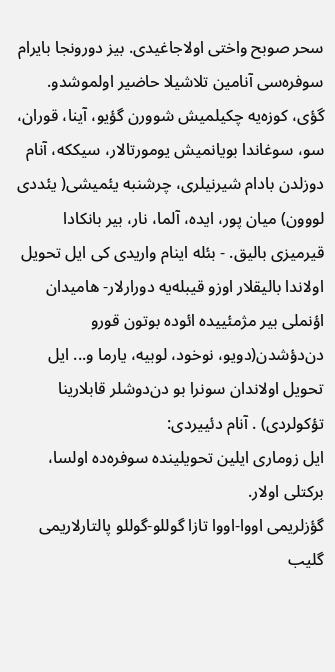سحر صوبح واختی اولاجاغیدی. بیز دورونجا بایرام سوفره‌سی آنامین تلاشیلا حاضیر اولموشدو.
گؤی، کوزه‌یه چکیلمیش شوورن گؤیو، آینا، قوران، سو، سوغاندا بویانمیش یومورتالار، سیککه، آنام دوزلدن بادام شیرنیلری، چرشنبه یئمیشی( یئددی لووون) میان پور، ایده، آلما، نار، بیر بانکادا قیرمیزی بالیق. - بئله اینام واریدی کی ایل تحویل اولاندا بالیقلار اوزو قیبله‌یه دورارلار- هامیدان اؤنملی بیر مژمئییده ائوده بوتون قورو دن‌دؤشدن(دویو، نوخود، لوبیه، یارما و... ایل تحویل اولاندان سونرا بو دن‌دوشلر قابلارینا تؤکولردی) . آنام دئییردی:
ایل زوماری ایلین تحویلینده سوفره‌ده اولسا، برکتلی اولار.
گؤزلریمی اووا-اووا تازا گوللو-گوللو پالتارلاریمی گلیب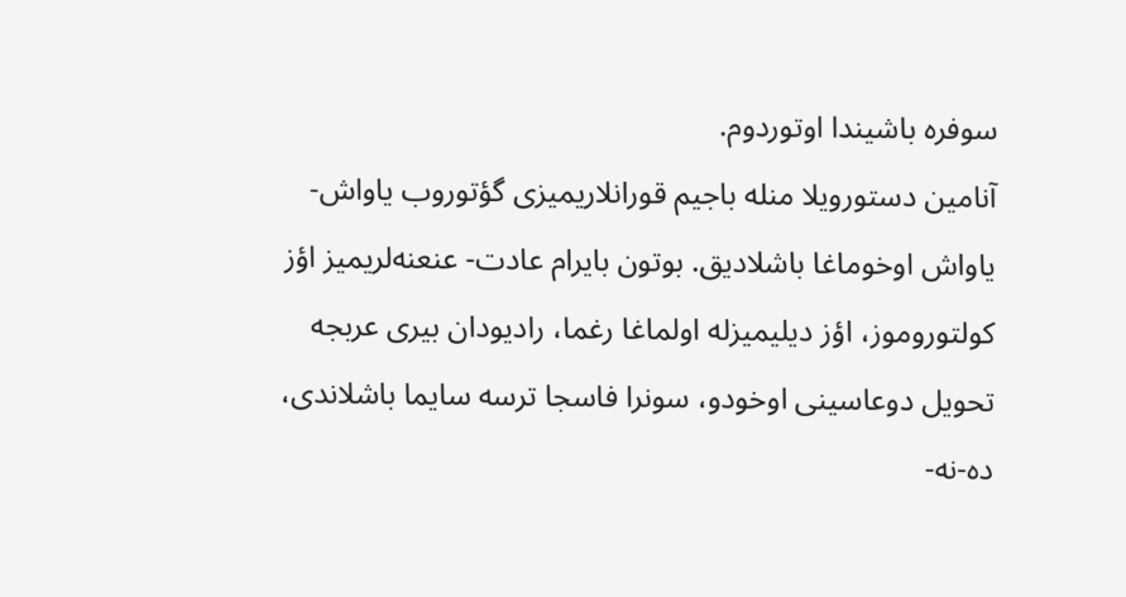سوفره باشیندا اوتوردوم.
آنامین دستورویلا منله باجیم قورانلاریمیزی گؤتوروب یاواش- یاواش اوخوماغا باشلادیق. بوتون بایرام عادت- عنعنه‌لریمیز اؤز کولتوروموز، اؤز دیلیمیزله اولماغا رغما، رادیودان بیری عربجه تحویل دوعاسینی اوخودو، سونرا فاسجا ترسه سایما باشلاندی، ده-نه-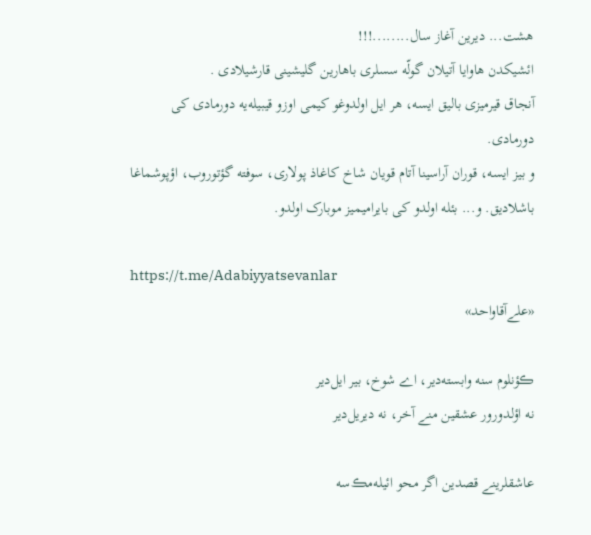هشت... دیرین آغاز سال........!!!
ائشیکدن هاوایا آتیلان گولّه سسلری باهارین گلیشینی قارشیلادی .
آنجاق قیرمیزی بالیق ایسه، هر ایل اولدوغو کیمی اوزو قیبیله‌یه دورمادی کی دورمادی.
و بیز ایسه، قوران آراسینا آتام قویان شاخ کاغاذ پولاری، سوفته گؤتوروب، اؤپوشماغا باشلادیق. و... بئله اولدو کی بایرامیمیز موبارک اولدو.

https://t.me/Adabiyyatsevanlar
«علےآقاواحد»

ڪؤنلوم سنه وابسته‌دیر، اے شوخ، بیر ایل‌دیر
نه اؤلدورور عشقین منے آخر، نه دیریل‌دیر

عاشقلرینے قصدین اگر محو ائیله‌مڪ‌سه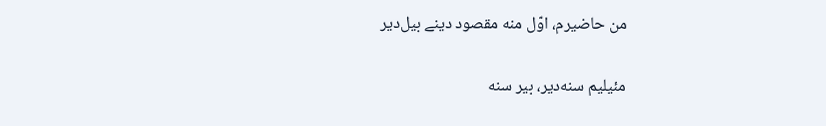من حاضیرم، اوّل منه مقصود دینے بیل‌دیر

مئیلیم سنه‌دیر، بیر سنه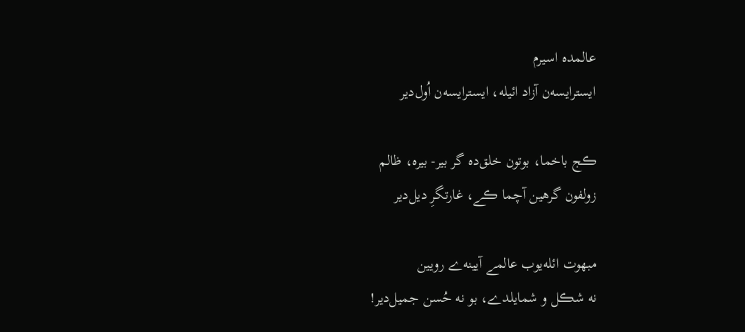عالمده اسیرم
ایسترایسه‌ن آزاد ائیله، ایسترایسه‌ن اُول‌دیر

ڪج باخما، بوتون خلق‌ده گر بیر- بیره، ظالم
زولفون گرهین آچما ڪے، غارتگرِ دیل‌دیر

مبهوت ائله‌یوب عالمے آیینه‌ے رویین
نه شڪل و شمایلدے، بو نه حُسن جمیل‌دیر!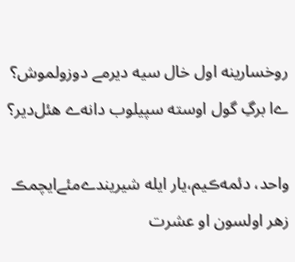روخسارینه اول خال سیه دیرمے دوزولموش؟
ےا برگِ گول اوسته سپیلوب دانه‌ے هئل‌دیر؟

واحد، دئمه‌ڪیم،یار ایله شیریندےمئےایچمڪ
زهر اولسون او عشرت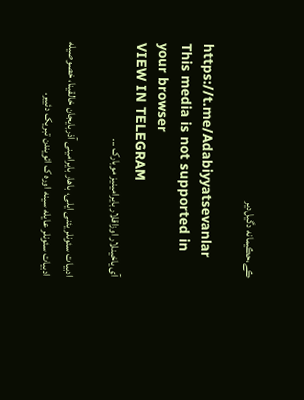ڪے،حڪیمانه دگیل‌دیر

https://t.me/Adabiyyatsevanlar
This media is not supported in your browser
VIEW IN TELEGRAM
آی یاخینلار اوزاقلار بایرامینیز موبارک ...

ادبیات سئونلر یئنی ایلی، باهار بایرامینی آذربایجان خالقینا، خصوصیله ادبیات سئونلر عایله سینه اوره ک ائویندن تبریک دئییر.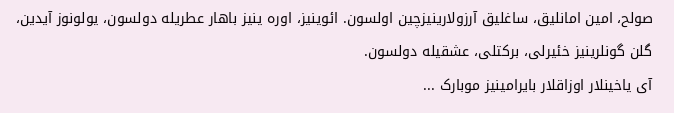صولح، امین امانلیق، ساغلیق آرزولارینیزچین اولسون. ائوینیز، اوره ینیز باهار عطریله دولسون، یولونوز آیدین، گلن گونلرینیز خئیرلی، برکتلی، عشقیله دولسون.
آی یاخینلار اوزاقلار بایرامینیز موبارک ...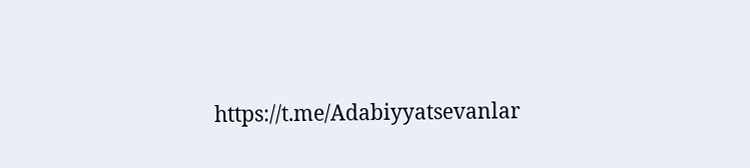https://t.me/Adabiyyatsevanlar